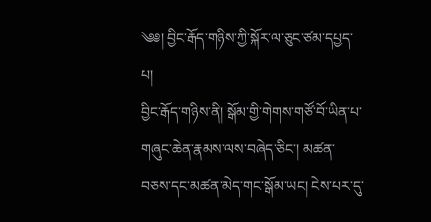༄༅། བྱིང་རྒོད་གཉིས་ཀྱི་སྐོར་ལ་ཅུང་ཙམ་དཔྱད་པ།
བྱིང་རྒོད་གཉིས་ནི། སྒོམ་གྱི་གེགས་གཙོ་བོ་ཡིན་པ་གཞུང་ཆེན་རྣམས་ལས་བཞེད་ཅིང་། མཚན་བཅས་དང་མཚན་མེད་གང་སྒོམ་ཡང། ངེས་པར་དུ་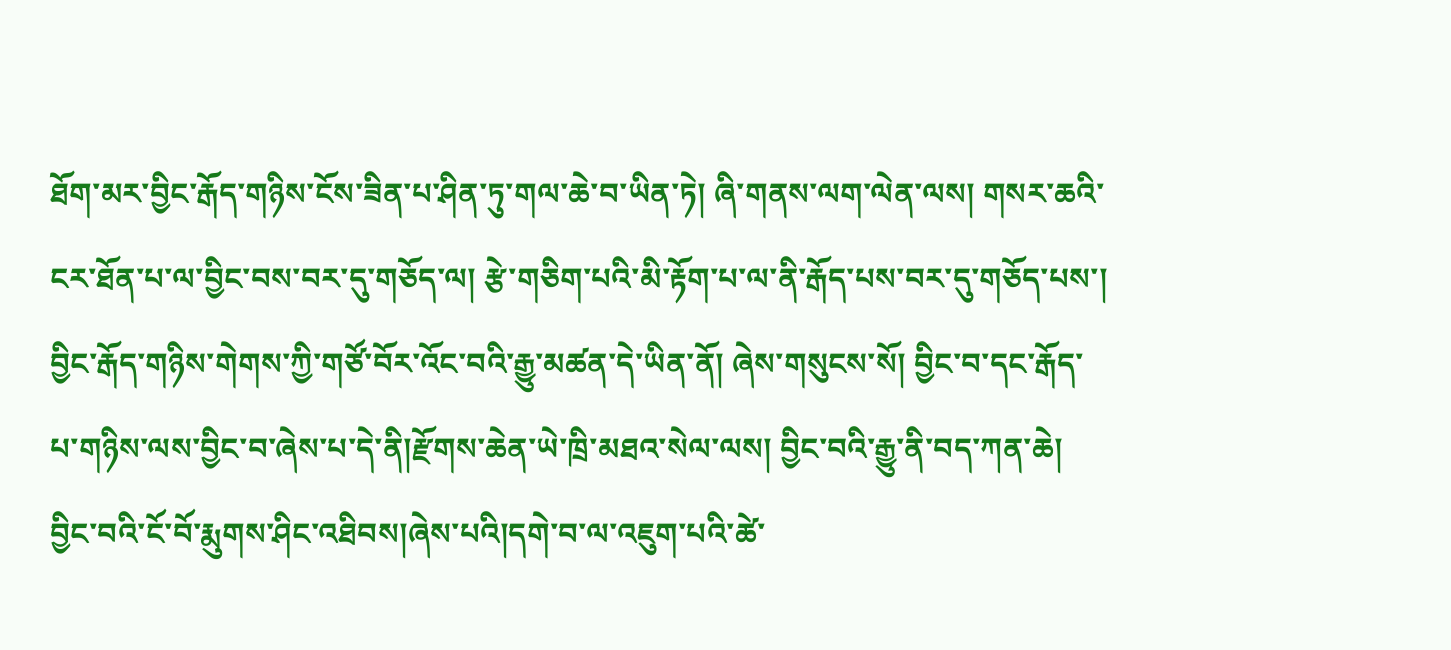ཐོག་མར་བྱིང་རྒོད་གཉིས་ངོས་ཟིན་པ་ཤིན་ཏུ་གལ་ཆེ་བ་ཡིན་ཏེ། ཞི་གནས་ལག་ལེན་ལས། གསར་ཆའི་ངར་ཐོན་པ་ལ་བྱིང་བས་བར་དུ་གཅོད་ལ། རྩེ་གཅིག་པའི་མི་རྟོག་པ་ལ་ནི་རྒོད་པས་བར་དུ་གཅོད་པས་། བྱིང་རྒོད་གཉིས་གེགས་ཀྱི་གཙོ་བོར་འོང་བའི་རྒྱུ་མཚན་དེ་ཡིན་ནོ། ཞེས་གསུངས་སོ། བྱིང་བ་དང་རྒོད་པ་གཉིས་ལས་བྱིང་བ་ཞེས་པ་དེ་ནི།རྫོགས་ཆེན་ཡེ་ཁྲི་མཐའ་སེལ་ལས། བྱིང་བའི་རྒྱུ་ནི་བད་ཀན་ཆེ། བྱིང་བའི་ངོ་བོ་རྨུགས་ཤིང་འཐིབས།ཞེས་པའི།དགེ་བ་ལ་འཇུག་པའི་ཚེ་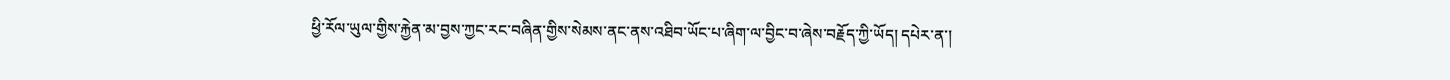ཕྱི་རོལ་ཡུལ་གྱིས་རྐྱེན་མ་བྱས་ཀྱང་རང་བཞིན་གྱིས་སེམས་ནང་ནས་འཐིབ་ཡོང་པ་ཞིག་ལ་བྱིང་བ་ཞེས་བརྗོད་ཀྱི་ཡོད། དཔེར་ན་།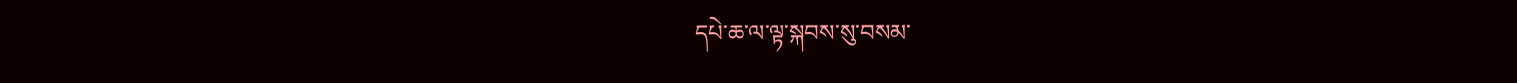དཔེ་ཆ་ལ་ལྟ་སྐབས་སུ་བསམ་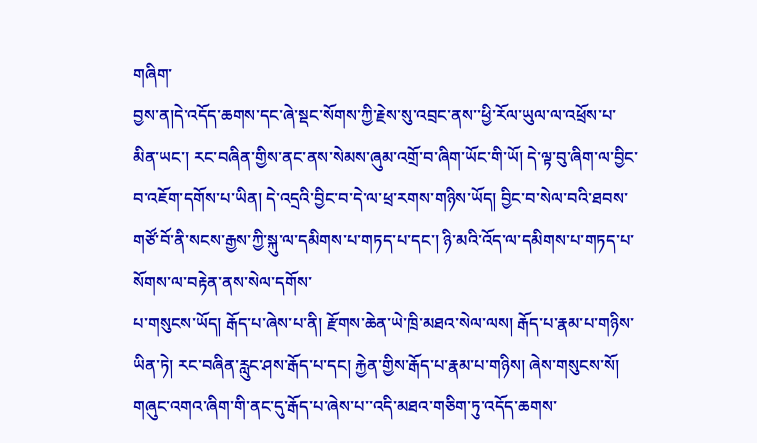གཞིག་
བྱས་ན།དེ་འདོད་ཆགས་དང་ཞེ་སྡང་སོགས་ཀྱི་རྗེས་སུ་འབྲང་ནས་་ཕྱི་རོལ་ཡུལ་ལ་འཕྲོས་པ་མིན་ཡང་། རང་བཞིན་གྱིས་ནང་ནས་སེམས་ཞུམ་འགྲོ་བ་ཞིག་ཡོང་གི་ཡོ། དེ་ལྟ་བུ་ཞིག་ལ་བྱིང་བ་འཇོག་དགོས་པ་ཡིན། དེ་འདྲའི་བྱིང་བ་དེ་ལ་ཕྲ་རགས་གཉིས་ཡོད། བྱིང་བ་སེལ་བའི་ཐབས་གཙོ་བོ་ནི་སངས་རྒྱས་ཀྱི་སྐུ་ལ་དམིགས་པ་གཏད་པ་དང་། ཉི་མའི་འོད་ལ་དམིགས་པ་གཏད་པ་སོགས་ལ་བརྟེན་ནས་སེལ་དགོས་
པ་གསུངས་ཡོད། རྒོད་པ་ཞེས་པ་ནི། རྫོགས་ཆེན་ཡེ་ཁྲི་མཐའ་སེལ་ལས། རྒོད་པ་རྣམ་པ་གཉིས་ཡིན་ཏེ། རང་བཞིན་རླུང་ཤས་རྒོད་པ་དང། རྐྱེན་གྱིས་རྒོད་པ་རྣམ་པ་གཉིས། ཞེས་གསུངས་སོ། གཞུང་འགའ་ཞིག་གི་ནང་དུ་རྒོད་པ་ཞེས་པ་་འདི་མཐའ་གཅིག་ཏུ་འདོད་ཆགས་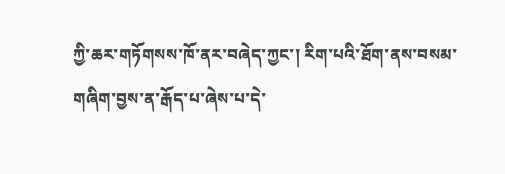ཀྱི་ཆར་གཏོགསས་ཁོ་ནར་བཞེད་ཀྱང་། རིག་པའི་ཐོག་ནས་བསམ་
གཞིག་བྱས་ན་རྒོད་པ་ཞེས་པ་དེ་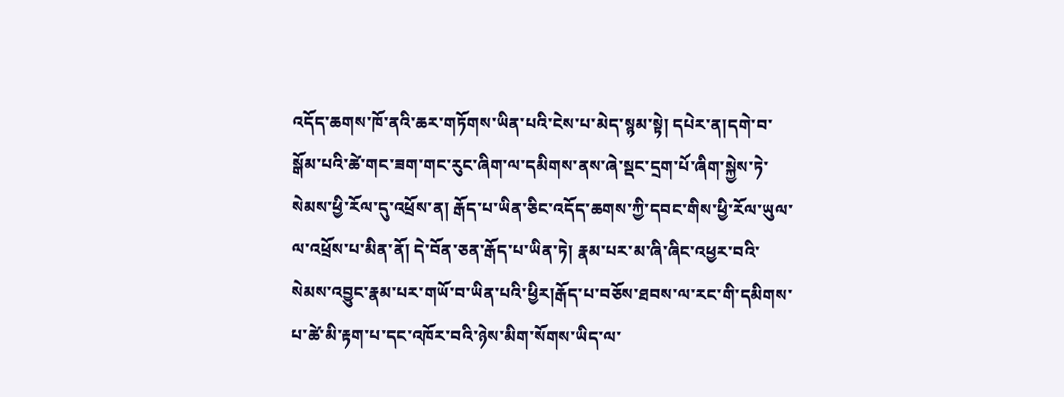འདོད་ཆགས་ཁོ་ནའི་ཆར་གཏོགས་ཡིན་པའི་ངེས་པ་མེད་སྙམ་སྟེ། དཔེར་ན།དགེ་བ་སྒོམ་པའི་ཚེ་གང་ཟག་གང་རུང་ཞིག་ལ་དམིགས་ནས་ཞེ་སྡང་དྲག་པོ་ཞིག་སྐྱེས་ཏེ་སེམས་ཕྱི་རོལ་དུ་འཕྲོས་ན། རྒོད་པ་ཡིན་ཅིང་འདོད་ཆགས་ཀྱི་དབང་གིས་ཕྱི་རོལ་ཡུལ་ལ་འཕྲོས་པ་མིན་ནོ། དེ་བོན་ཅན་རྒོད་པ་ཡིན་ཏེ། རྣམ་པར་མ་ཞི་ཞིང་འཕྱར་བའི་སེམས་འབྱུང་རྣམ་པར་གཡོ་བ་ཡིན་པའི་ཕྱིར།རྒོད་པ་བཅོས་ཐབས་ལ་རང་གི་དམིགས་པ་ཚེ་མི་རྟག་པ་དང་འཁོར་བའི་ཉེས་མིག་སོགས་ཡིད་ལ་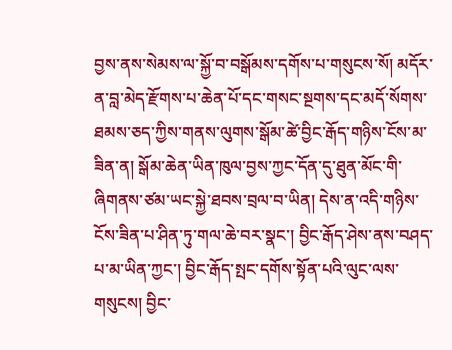བྱས་ནས་སེམས་ལ་སྐྱོ་བ་བསྒོམས་དགོས་པ་གསུངས་སོ། མདོར་ན་བླ་མེད་རྫོགས་པ་ཆེན་པོ་དང་གསང་སྔགས་དང་མདོ་སོགས་ཐམས་ཅད་ཀྱིས་གནས་ལུགས་སྒོམ་ཚེ་བྱིང་རྒོད་གཉིས་ངོས་མ་ཟིན་ན། སྒོམ་ཆེན་ཡིན་ཁུལ་བྱས་ཀྱང་དོན་དུ་ཐུན་མོང་གི་ཞིགནས་ཙམ་ཡང་སྐྱེ་ཐབས་བྲལ་བ་ཡིན། དེས་ན་འདི་གཉིས་ངོས་ཟིན་པ་ཤིན་ཏུ་གལ་ཆེ་བར་སྣང་། བྱིང་རྒོད་ཤེས་ནས་བཤད་པ་མ་ཡིན་ཀྱང་། བྱིང་རྒོད་སྤང་དགོས་སྟོན་པའི་ལུང་ལས་གསུངས། བྱིང་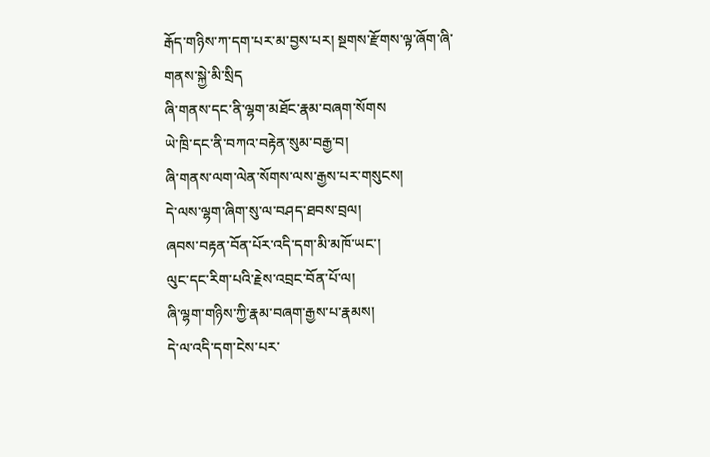རྒོད་གཉིས་ཀ་དག་པར་མ་བྱས་པར། སྔགས་རྫོགས་ལྟ་ཞོག་ཞི་གནས་སྐྱེ་མི་སྲིད
ཞི་གནས་དང་ནི་ལྷག་མཐོང་རྣམ་བཞག་སོགས
ཡེ་ཁྲི་དང་ནི་བཀའ་བརྟེན་སུམ་བརྒྱ་བ།
ཞི་གནས་ལག་ལེན་སོགས་ལས་རྒྱས་པར་གསུངས།
དེ་ལས་ལྷག་ཞིག་སུ་ལ་བཤད་ཐབས་བྲལ།
ཞབས་བརྟན་བོན་པོར་འདི་དག་མི་མཁོ་ཡང་།
ལུང་དང་རིག་པའི་རྗེས་འབྲང་བོན་པོ་ལ།
ཞི་ལྷག་གཉིས་ཀྱི་རྣམ་བཞག་རྒྱས་པ་རྣམས།
དེ་ལ་འདི་དག་ངེས་པར་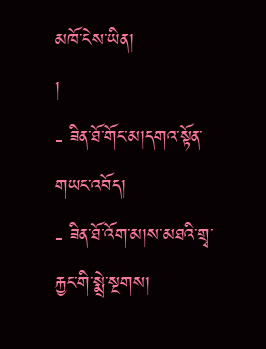མཁོ་ངེས་ཡིན།
།
- ཟིན་ཐོ་གོང་མ།དགའ་སྟོན་གཡང་འབོད།
- ཟིན་ཐོ་འོག་མ།ས་མཐའི་གྲྭ་རྐྱང་གི་སྨྲེ་སྔགས།